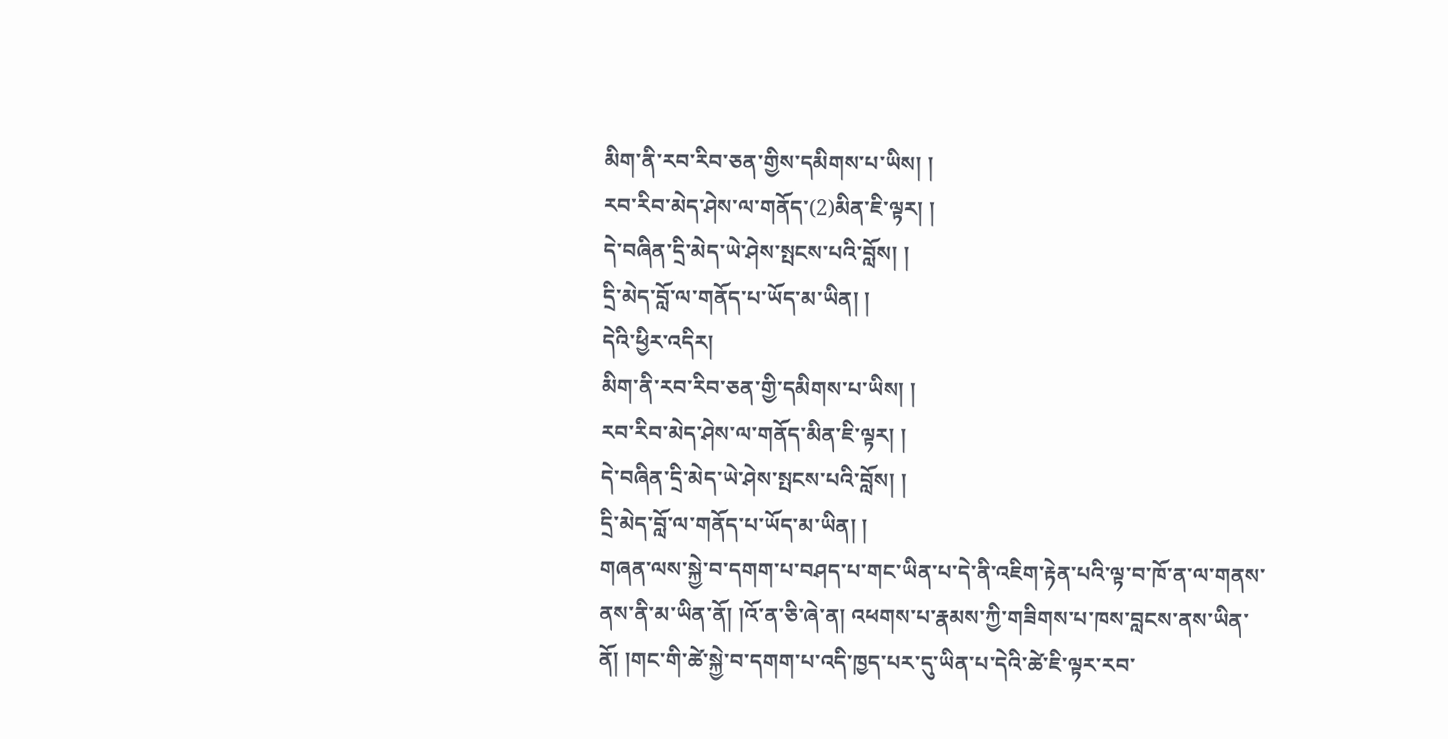མིག་ནི་རབ་རིབ་ཅན་གྱིས་དམིགས་པ་ཡིས། །
རབ་རིབ་མེད་ཤེས་ལ་གནོད་(2)མིན་ཇི་ལྟར། །
དེ་བཞིན་དྲི་མེད་ཡེ་ཤེས་སྤངས་པའི་བློས། །
དྲི་མེད་བློ་ལ་གནོད་པ་ཡོད་མ་ཡིན། །
དེའི་ཕྱིར་འདིར།
མིག་ནི་རབ་རིབ་ཅན་གྱི་དམིགས་པ་ཡིས། །
རབ་རིབ་མེད་ཤེས་ལ་གནོད་མིན་ཇི་ལྟར། །
དེ་བཞིན་དྲི་མེད་ཡེ་ཤེས་སྤངས་པའི་བློས། །
དྲི་མེད་བློ་ལ་གནོད་པ་ཡོད་མ་ཡིན། །
གཞན་ལས་སྐྱེ་བ་དགག་པ་བཤད་པ་གང་ཡིན་པ་དེ་ནི་འཇིག་རྟེན་པའི་ལྟ་བ་ཁོ་ན་ལ་གནས་ནས་ནི་མ་ཡིན་ནོ། །འོ་ན་ཅི་ཞེ་ན། འཕགས་པ་རྣམས་ཀྱི་གཟིགས་པ་ཁས་བླངས་ནས་ཡིན་ནོ། །གང་གི་ཚེ་སྐྱེ་བ་དགག་པ་འདི་ཁྱད་པར་དུ་ཡིན་པ་དེའི་ཚེ་ཇི་ལྟར་རབ་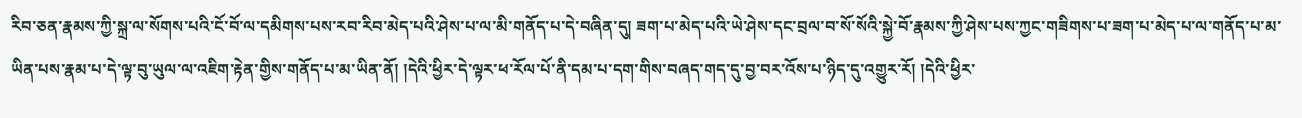རིབ་ཅན་རྣམས་ཀྱི་སྐྲ་ལ་སོགས་པའི་ངོ་བོ་ལ་དམིགས་པས་རབ་རིབ་མེད་པའི་ཤེས་པ་ལ་མི་གནོད་པ་དེ་བཞིན་དུ། ཟག་པ་མེད་པའི་ཡེ་ཤེས་དང་བྲལ་བ་སོ་སོའི་སྐྱེ་བོ་རྣམས་ཀྱི་ཤེས་པས་ཀྱང་གཟིགས་པ་ཟག་པ་མེད་པ་ལ་གནོད་པ་མ་ཡིན་པས་རྣམ་པ་དེ་ལྟ་བུ་ཡུལ་ལ་འཇིག་རྟེན་གྱིས་གནོད་པ་མ་ཡིན་ནོ། །དེའི་ཕྱིར་དེ་ལྟར་ཕ་རོལ་པོ་ནི་དམ་པ་དག་གིས་བཞད་གད་དུ་བྱ་བར་འོས་པ་ཉིད་དུ་འགྱུར་རོ། །དེའི་ཕྱིར་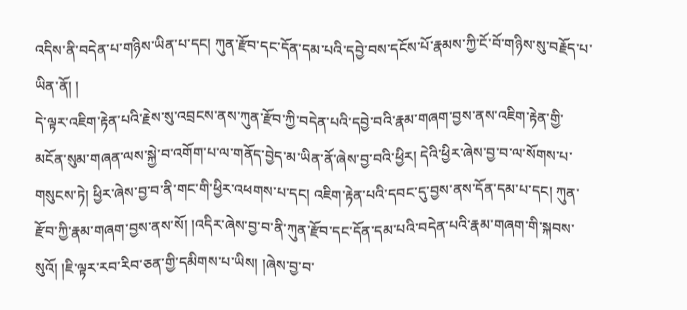འདིས་ནི་བདེན་པ་གཉིས་ཡིན་པ་དང། ཀུན་རྫོབ་དང་དོན་དམ་པའི་དབྱེ་བས་དངོས་པོ་རྣམས་ཀྱི་ངོ་བོ་གཉིས་སུ་བརྗོད་པ་ཡིན་ནོ། །
དེ་ལྟར་འཇིག་རྟེན་པའི་རྗེས་སུ་འབྲངས་ནས་ཀུན་རྫོབ་ཀྱི་བདེན་པའི་དབྱེ་བའི་རྣམ་གཞག་བྱས་ནས་འཇིག་རྟེན་གྱི་མངོན་སུམ་གཞན་ལས་སྐྱེ་བ་འགོག་པ་ལ་གནོད་བྱེད་མ་ཡིན་ནོ་ཞེས་བྱ་བའི་ཕྱིར། དེའི་ཕྱིར་ཞེས་བྱ་བ་ལ་སོགས་པ་གསུངས་ཏེ། ཕྱིར་ཞེས་བྱ་བ་ནི་གང་གི་ཕྱིར་འཕགས་པ་དང། འཇིག་རྟེན་པའི་དབང་དུ་བྱས་ནས་དོན་དམ་པ་དང། ཀུན་རྫོབ་ཀྱི་རྣམ་གཞག་བྱས་ནས་སོ། །འདིར་ཞེས་བྱ་བ་ནི་ཀུན་རྫོབ་དང་དོན་དམ་པའི་བདེན་པའི་རྣམ་གཞག་གི་སྐབས་སུའོ། །ཇི་ལྟར་རབ་རིབ་ཅན་གྱི་དམིགས་པ་ཡིས། །ཞེས་བྱ་བ་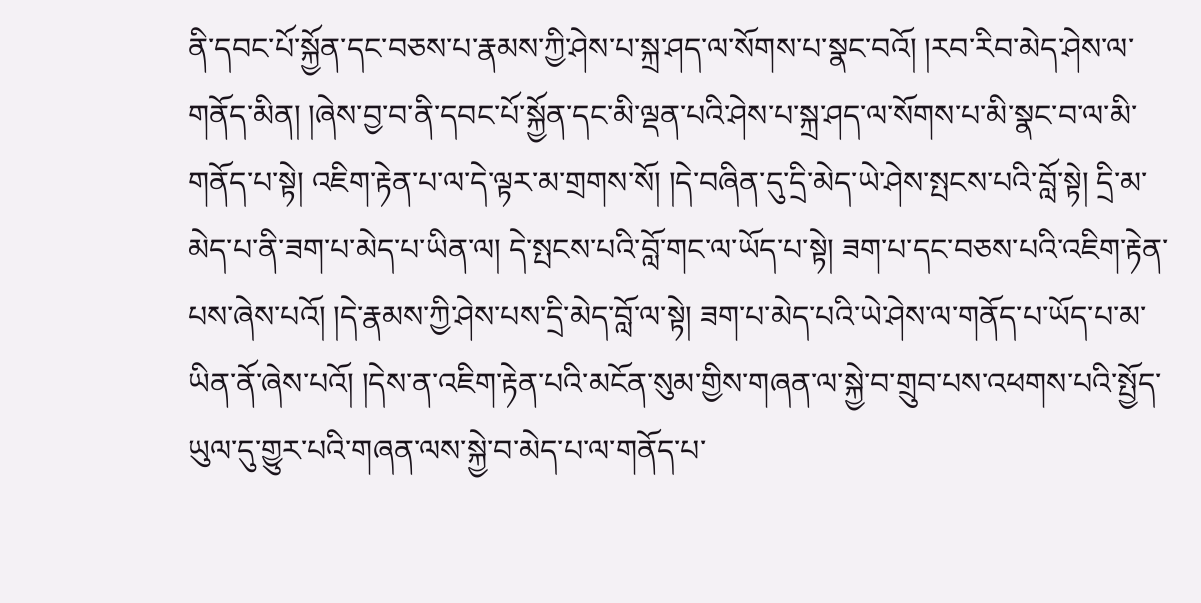ནི་དབང་པོ་སྐྱོན་དང་བཅས་པ་རྣམས་ཀྱི་ཤེས་པ་སྐྲ་ཤད་ལ་སོགས་པ་སྣང་བའོ། །རབ་རིབ་མེད་ཤེས་ལ་གནོད་མིན། །ཞེས་བྱ་བ་ནི་དབང་པོ་སྐྱོན་དང་མི་ལྡན་པའི་ཤེས་པ་སྐྲ་ཤད་ལ་སོགས་པ་མི་སྣང་བ་ལ་མི་གནོད་པ་སྟེ། འཇིག་རྟེན་པ་ལ་དེ་ལྟར་མ་གྲགས་སོ། །དེ་བཞིན་དུ་དྲི་མེད་ཡེ་ཤེས་སྤངས་པའི་བློ་སྟེ། དྲི་མ་མེད་པ་ནི་ཟག་པ་མེད་པ་ཡིན་ལ། དེ་སྤངས་པའི་བློ་གང་ལ་ཡོད་པ་སྟེ། ཟག་པ་དང་བཅས་པའི་འཇིག་རྟེན་པས་ཞེས་པའོ། །དེ་རྣམས་ཀྱི་ཤེས་པས་དྲི་མེད་བློ་ལ་སྟེ། ཟག་པ་མེད་པའི་ཡེ་ཤེས་ལ་གནོད་པ་ཡོད་པ་མ་ཡིན་ནོ་ཞེས་པའོ། །དེས་ན་འཇིག་རྟེན་པའི་མངོན་སུམ་གྱིས་གཞན་ལ་སྐྱེ་བ་གྲུབ་པས་འཕགས་པའི་སྤྱོད་ཡུལ་དུ་གྱུར་པའི་གཞན་ལས་སྐྱེ་བ་མེད་པ་ལ་གནོད་པ་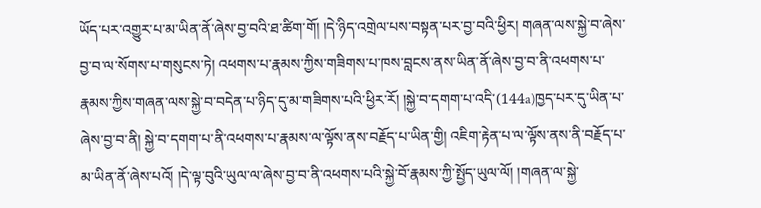ཡོད་པར་འགྱུར་པ་མ་ཡིན་ནོ་ཞེས་བྱ་བའི་ཐ་ཚིག་གོ། །དེ་ཉིད་འགྲེལ་པས་བསྟན་པར་བྱ་བའི་ཕྱིར། གཞན་ལས་སྐྱེ་བ་ཞེས་བྱ་བ་ལ་སོགས་པ་གསུངས་ཏེ། འཕགས་པ་རྣམས་ཀྱིས་གཟིགས་པ་ཁས་བླངས་ནས་ཡིན་ནོ་ཞེས་བྱ་བ་ནི་འཕགས་པ་རྣམས་ཀྱིས་གཞན་ལས་སྐྱེ་བ་བདེན་པ་ཉིད་དུ་མ་གཟིགས་པའི་ཕྱིར་རོ། །སྐྱེ་བ་དགག་པ་འདི་(144a)ཁྱད་པར་དུ་ཡིན་པ་ཞེས་བྱ་བ་ནི། སྐྱེ་བ་དགག་པ་ནི་འཕགས་པ་རྣམས་ལ་ལྟོས་ནས་བརྗོད་པ་ཡིན་གྱི། འཇིག་རྟེན་པ་ལ་ལྟོས་ནས་ནི་བརྗོད་པ་མ་ཡིན་ནོ་ཞེས་པའོ། །དེ་ལྟ་བུའི་ཡུལ་ལ་ཞེས་བྱ་བ་ནི་འཕགས་པའི་སྐྱེ་བོ་རྣམས་ཀྱི་སྤྱོད་ཡུལ་ལོ། །གཞན་ལ་སྐྱེ་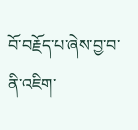བོ་བརྗོད་པ་ཞེས་བྱ་བ་ནི་འཇིག་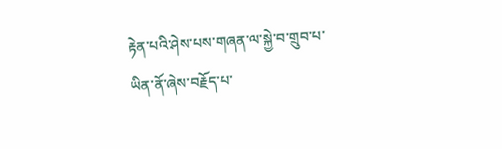རྟེན་པའི་ཤེས་པས་གཞན་ལ་སྐྱེ་བ་གྲུབ་པ་ཡིན་ནོ་ཞེས་བརྗོད་པ་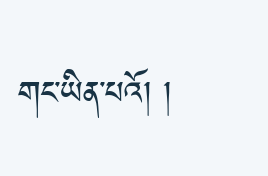གང་ཡིན་པའོ། །